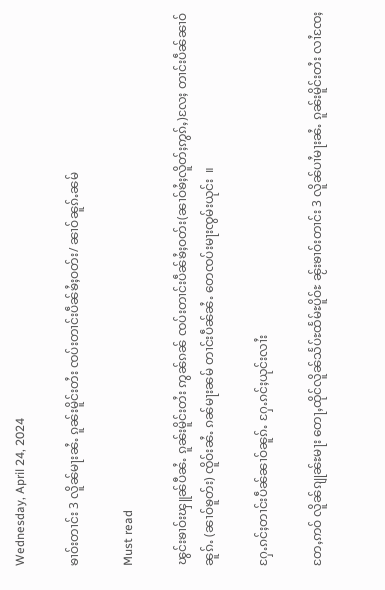Wednesday, April 24, 2024

ၶၢဝ်းတၢင်း 3 လိူၼ်မႃးၼႆႉ ၵူၼ်းမိူင်းတႆး ၸပ်းတၢင်းပဵၼ်ၶႆႈဝတ်း/ ၼၢဝ်ၼူၵ်ႉၼမ်

Must read

ၽွင်းၶၢဝ်းၾူၼ်ပီၼႆႉ ၵူၼ်းမိူင်းတႆး ဢွၼ်ၵၼ် ၸပ်းတၢင်းပဵၼ်ၶႆႈဝတ်း(ၼၢဝ်ၶႆႈလိူတ်ႈဢွၵ်ႇ)လႄႈ တၢင်းပဵၼ်ၼၢဝ်ၼူၵ်ႉ (ၼၢဝ်ၶူတ်း) ၸိူဝ်းၼႆႉ ၵၼ်မႃးၼမ် တၢင်းပဵၼ်ၼႆႉ တေၸပ်းမႃးၸွမ်းယုင်း  ။

ႁႄႉၵင်ႈတၢင်းပဵၼ်ၼၢဝ်ၼူၵ်ႉ ႁႄႉၵင်ႈယုင်းလၢႆး

တႄႇဢဝ် လိူၼ်ၵျုၼ်ႊမႃး တေႃႇထိုင်လိူၼ်သႅပ်ႊထႅမ်ႊပိူဝ်ႊ ၼႂ်းၶၢဝ်းတၢင်း 3 လိူၼ်ပၢႆမႃးၼႆႉ ၵူၼ်းမိူင်းတႆး လၢႆၸႄႈ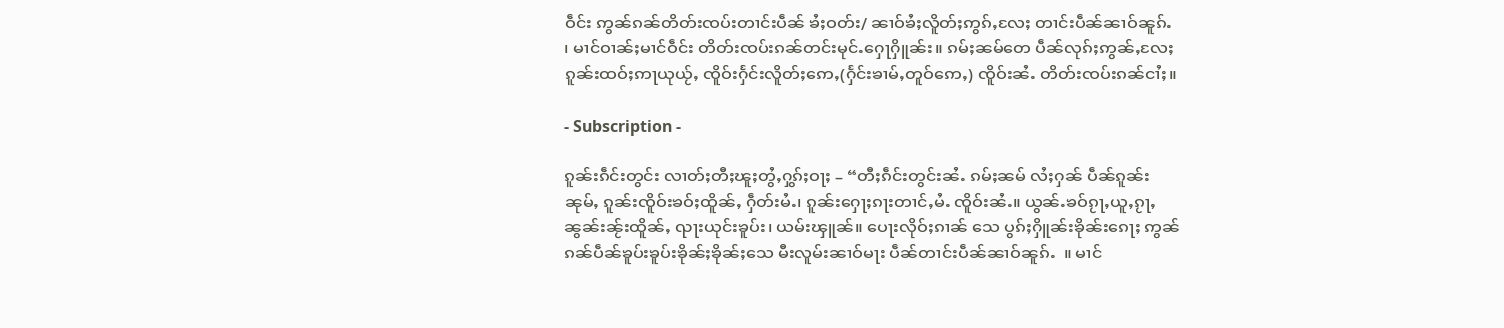ဝဵင်း ဢွၼ်ၵၼ်တိတ်းၸပ်းတၢင်းပဵၼ် ၶႆႈဝတ်း/ ၼၢဝ်ၶႆႈလိူတ်ႈဢွၵ်ႇလႄႈ တၢင်းပဵၼ်ၼၢဝ်ၼူၵ်ႉ  ၊ မၢင်ဝၢၼ်ႈမၢင်ဝဵင်း တိတ်းၸပ်းၵၼ်တင်းမုင်ႉႁေႃႁိူၼ်း။ ၵမ်ႈၼမ်တေ ပဵၼ်လုၵ်ႈဢွၼ်ႇလႄႈ ၵူၼ်းထဝ်ႈဢႃယုယႂ်ႇ ၸိူဝ်းႁႅင်းလိူတ်ႈဢေႇ(ႁႅင်းၶၢမ်ႇတူဝ်ဢေႇ) ၸိူဝ်းၼႆႉ တိတ်းၸပ်းၵၼ်ငၢႆႈ။

- Subscription -

ၵူၼ်းၵဵင်းတွင်း လၢတ်ႈတီႈၽူႈတွႆႇႁွၵ်ႈဝႃႈ – “တီႈၵဵင်းတွင်းၼႆႉ ၵမ်ႈၼမ် လႆႈႁၼ် ပဵၼ်ၵူၼ်းၼုမ်ႇ ၵူၼ်းၸိူဝ်းၶဝ်ႈထိူၼ်ႇ ႁဵတ်းမႆႉ၊ ၵူၼ်းႁေႃႈၵႃးတၢင်ႇမႆႉ ၸိူဝ်းၼႆႉ။ ယွၼ်ႉၶဝ်ၵႂႃႇယူႇၵႂႃႇၼွၼ်းၼႂ်းထိူၼ်ႇ ၺႃးယုင်းၶူပ်း၊ ယမ်းၾူၼ်။ ပေႃးလိုဝ်ႈၵၢၼ် သေ ပွၵ်ႈႁိူၼ်းၶိုၼ်းၵေႃႈ ဢွၼ်ၵၼ်ပဵၼ်ၶူပ်းၶူပ်းၶိုၼ်ႈၶိုၼ်ႈသေ မီးလူမ်းၼၢဝ်မႃး ပဵၼ်တၢင်းပဵၼ်ၼၢဝ်ၼူၵ်ႉ  ။ မၢင်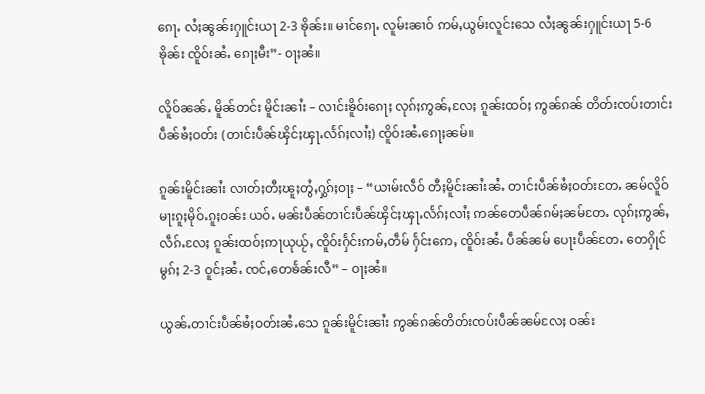ၵေႃႉ လႆႈၼွၼ်းႁူင်းယႃ 2-3 ၶိုၼ်း။ မၢင်ၵေႃႉ လူမ်းၼၢဝ် ဢမ်ႇယွမ်းလူင်းသေ လႆႈၼွၼ်းႁူင်းယႃ 5-6 ၶိုၼ်း ၸိူဝ်းၼႆႉ ၵေႃႈမီး”- ဝႃႈၼႆ။

လိူဝ်ၼၼ်ႉ မိူၼ်တင်း မိူင်းၼၢႆး – လၢင်းၶိူဝ်းၵေႃႈ လုၵ်ႈဢွၼ်ႇလႄႈ ၵူၼ်းထဝ်ႈ ဢွၼ်ၵၼ် တိတ်းၸပ်းတၢင်းပဵၼ်ၶႆႈဝတ်း (တၢင်းပဵၼ်ၾိင်ႈၾႃႉလႅၵ်ႈလၢႆႈ) ၸိူဝ်းၼႆႉၵေႃႈၼမ်။

ၵူၼ်းမိူင်းၼၢႆး လၢတ်ႈတီႈၽူႈတွႆႇႁွၵ်ႈဝႃႈ – “ယၢမ်းလဵဝ် တီႈမိူင်းၼၢႆးၼႆႉ တၢင်းပဵၼ်ၶႆႈဝတ်းတႄႉ ၼမ်လိူဝ်မႃးၵူႈမိုဝ်ႉၵူႈဝၼ်း ယဝ်ႉ မၼ်းပဵၼ်တၢင်းပဵၼ်ၾိင်ႈၾႃႉလႅၵ်ႈလၢႆႈ ဢၼ်တေပဵၼ်ၵမ်ႈၼမ်တႄႉ လုၵ်ႈဢွၼ်ႇလဵၵ်ႉလႄႈ ၵူၼ်းထဝ်ႈဢႃယုယႂ်ႇ ၸိူဝ်းႁႅင်းဢမ်ႇတဵမ် ႁႅင်းဢေႇ ၸိူဝ်းၼႆႉ ပဵၼ်ၼမ် ပေႃးပဵၼ်တႄႉ တေႁိုင်မွၵ်ႈ 2-3 ဝူင်ႈၼႆႉ ၸင်ႇတေၶႅၼ်းလီ” – ဝႃႈၼႆ။

ယွၼ်ႉတၢင်းပဵၼ်ၶႆႈဝတ်းၼႆႉသေ ၵူၼ်းမိူင်းၼၢႆး ဢွၼ်ၵၼ်တိတ်းၸပ်းပဵၼ်ၼမ်လႄႈ ဝၼ်း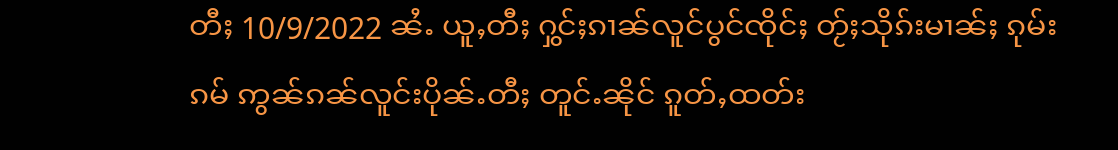တီႈ 10/9/2022 ၼႆႉ ယူႇတီႈ ႁွင်ႈၵၢၼ်လူင်ပွင်ၸိုင်ႈ တႂ်ႈသိုၵ်းမၢၼ်ႈ ၵုမ်းၵမ် ဢွၼ်ၵၼ်လူင်းပိုၼ်ႉတီႈ တူင်ႉၼိုင် ၵူတ်ႇထတ်း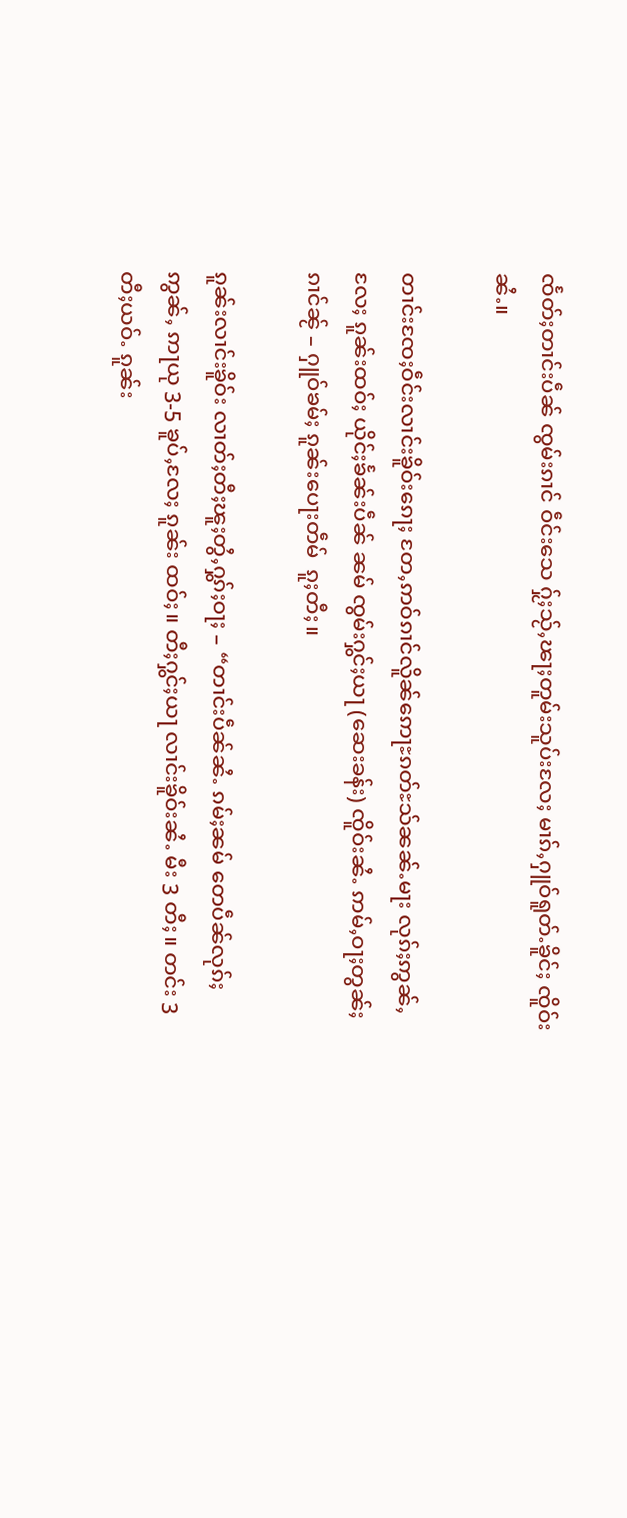ၸႅတ်ႈတၢင်းပဵၼ် ၸွမ်းၵၢင် ဝဵင်းသေ ႁႂ်ႈသႂ်ႇၽႃႈတူမ်းသူပ်းလႄႈ မၢၵ်ႇႁူဝ်ရူတ်ႉၶိူင်ႈ ၸိူဝ်းၼႆႉ။

တၢင်းၸႄႈဝဵင်းလၢင်းၶိူဝ်းၵေႃႈ တႄႇဢဝ်ၵၢင်လိူၼ်ဢေႃႊၵတ်ႊသ်ၼၼ်ႉမႃး လုၵ်ႈဢွၼ်ႇလႄႈ ၵူၼ်းထဝ်ႈ ယိုင်ႈၶႅၼ်းပဵၼ် ၼမ် ၸွမ်းႁွင်ႈယႃ (ဆေးခန်း) ၸိူဝ်းၼႆႉ ဢမ်ႇဝႃႈတွၼ်ႈၵၢင်ၼႂ် – ႁူဝ်ၶမ်ႈ ၵူၼ်းပေႃးတဵမ်  ၵူႈတီႈ။

ၵူၼ်းလၢင်းၶိူဝ်း လၢတ်ႈတီႈၽူႈတွႆႇႁွၵ်ႈဝႃႈ – “တၢင်းပဵၼ်ၼႆႉ ၵမ်ႈၼမ် တေပဵၼ်လုၵ်ႈဢွၼ်ႇ ဢႃယု 3-5 ၶူပ်ႇလႄႈ ၵူၼ်း ထဝ်ႈ။ တီႈႁွင်ႈယႃ လၢင်းၶိူဝ်းၼႆႉ မီး 3 တီႈ။ တင်း 3 တီႈယဝ်ႉ ၵူၼ်း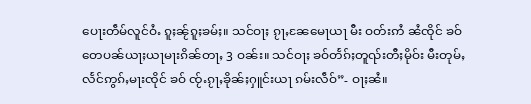ပေႃးတဵမ်လူင်ဝႆႉ ၵူႈၼႂ်ၵူႈၶမ်ႈ။ သင်ဝႃႈ ၵႂႃႇၼႄမေႃယႃ မီး ဝတ်းဢႆ ၼႆၸိုင် ၶဝ်တေပၼ်ယႃႈယႃမႃးၵိၼ်တႃႇ 3 ဝၼ်း။ သင်ဝႃႈ ၶဝ်တႅၵ်ႈတူၺ်းတီႈမိုဝ်း မီးတုမ်ႇလႅင်ဢွၵ်ႇမႃးၸိုင် ၶဝ် ၸႂ်ႉၵႂႃႇၶိုၼ်ႈႁူင်းယႃ ၵမ်းလဵဝ်”- ဝႃႈၼႆ။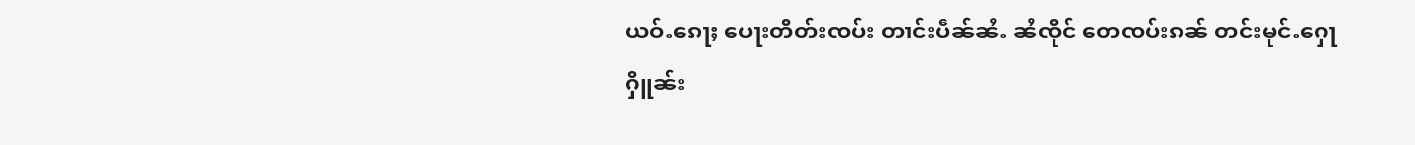ယဝ်ႉၵေႃႈ ပေႃးတိတ်းၸပ်း တၢင်းပဵၼ်ၼႆႉ ၼႆၸိုင် တေၸပ်းၵၼ် တင်းမုင်ႉႁေႃႁိူၼ်း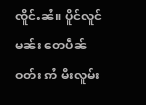ၸိူင်ႉၼႆ။ ပိူင်လူင်မၼ်း တေပဵၼ်ဝတ်း ဢႆ မီးလူမ်း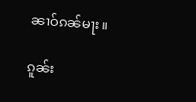ၼၢဝ်ၵၼ်မႃး။

ၵူၼ်း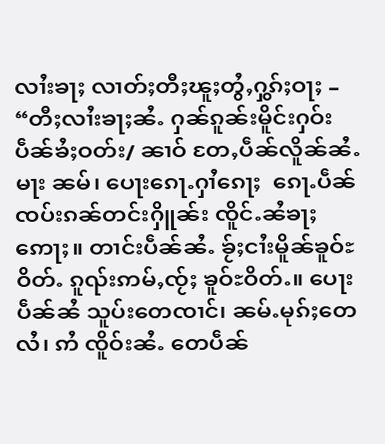လၢႆးၶႃႈ လၢတ်ႈတီႈၽူႈတွႆႇႁွၵ်ႈဝႃႈ – “တီႈလၢႆးၶႃႈၼႆႉ ႁၼ်ၵူၼ်းမိူင်းႁဝ်း ပဵၼ်ၶႆႈဝတ်း/ ၼၢဝ် တႄႇပဵၼ်လိူၼ်ၼႆႉ မႃး ၼမ်၊ ပေႃးၵေႃႉႁၢႆၵေႃႈ  ၵေႃႉပဵၼ် ၸပ်းၵၼ်တင်းႁိူၼ်း ၸိူင်ႉၼႆၶႃႈဢေႃႈ။ တၢင်းပဵၼ်ၼႆႉ ၶႂ်ႈငၢႆးမိူၼ်ၶူဝ်ႊဝိတ်ႉ ၵူၺ်းဢမ်ႇၸႂ်ႈ ၶူဝ်ႊဝိတ်ႉ။ ပေႃးပဵၼ်ၼႆ သူပ်းတေၸၢင်၊ ၼမ်ႉမုၵ်ႈတေလႆ၊ ဢႆ ၸိူဝ်းၼႆႉ တေပဵၼ်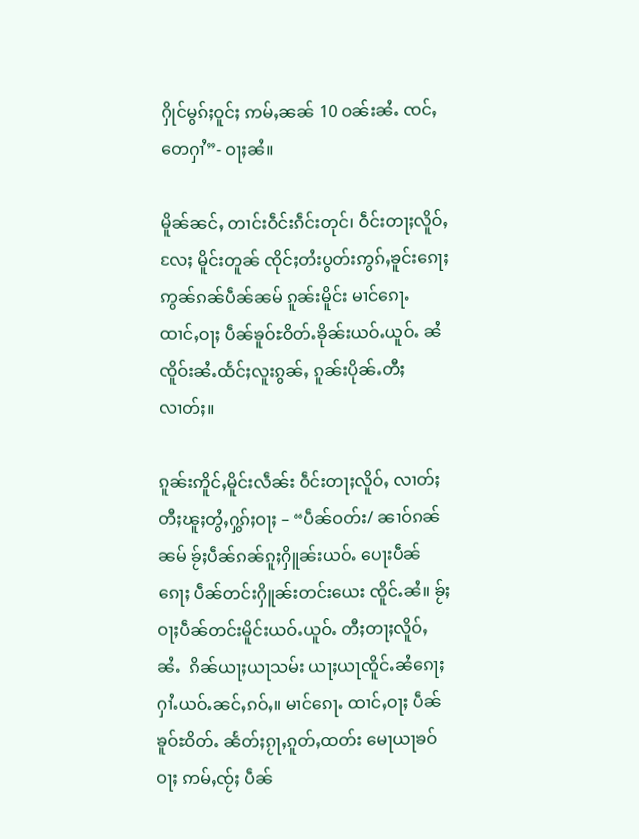ႁိုင်မွၵ်ႈဝူင်ႈ ဢမ်ႇၼၼ် 10 ဝၼ်းၼႆႉ ၸင်ႇတေႁၢႆ”- ဝႃႈၼႆ။

မိူၼ်ၼင်ႇ တၢင်းဝဵင်းၵဵင်းတုင်၊ ဝဵင်းတႃႈလိူဝ်ႇလႄႈ မိူင်းတူၼ် ၸိုင်ႈတႆးပွတ်းဢွၵ်ႇၶူင်းၵေႃႈ ဢွၼ်ၵၼ်ပဵၼ်ၼမ် ၵူၼ်းမိူင်း မၢင်ၵေႃႉ ထၢင်ႇဝႃႈ ပဵၼ်ၶူဝ်ႊဝိတ်ႉၶိုၼ်းယဝ်ႉယူဝ်ႉ ၼႆၸိူဝ်းၼႆႉထႅင်ႈလူးၵွၼ်ႇ ၵူၼ်းပိုၼ်ႉတီႈလၢတ်ႈ။

ၵူၼ်းဢိူင်ႇမိူင်းလဵၼ်း ဝဵင်းတႃႈလိူဝ်ႇ လၢတ်ႈတီႈၽူႈတွႆႇႁွၵ်ႈဝႃႈ – “ပဵၼ်ဝတ်း/ ၼၢဝ်ၵၼ်ၼမ် ၶႂ်ႈပဵၼ်ၵၼ်ၵူႈႁိူၼ်းယဝ်ႉ ပေႃးပဵၼ်ၵေႃႈ ပဵၼ်တင်းႁိူၼ်းတင်းယေး ၸိူင်ႉၼႆ။ ၶႂ်ႈဝႃႈပဵၼ်တင်းမိူင်းယဝ်ႉယူဝ်ႉ တီႈတႃႈလိူဝ်ႇၼႆႉ  ၵိၼ်ယႃႈယႃသမ်း ယႃႈယႃၸိူင်ႉၼႆၵေႃႈ ႁၢႆႉယဝ်ႉၼင်ႇၵဝ်ႇ။ မၢင်ၵေႃႉ ထၢင်ႇဝႃႈ ပဵၼ်ၶူဝ်ႊဝိတ်ႉ ၼႅတ်ႈၵႂႃႇၵူတ်ႇထတ်း မေႃယႃၶဝ်ဝႃႈ ဢမ်ႇၸႂ်ႈ ပဵၼ်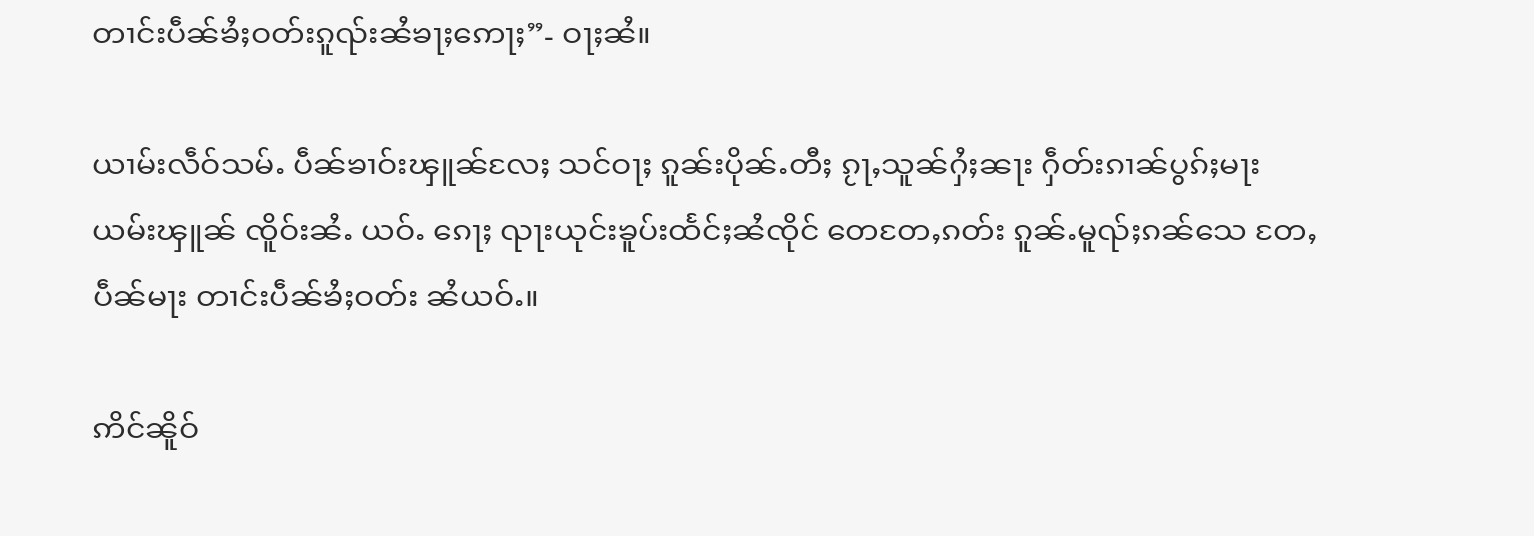တၢင်းပဵၼ်ၶႆႈဝတ်းၵူၺ်းၼႆၶႃႈဢေႃႈ”- ဝႃႈၼႆ။

ယၢမ်းလဵဝ်သမ်ႉ ပဵၼ်ၶၢဝ်းၾူၼ်လႄႈ သင်ဝႃႈ ၵူၼ်းပိုၼ်ႉတီႈ ၵႂႃႇသူၼ်ႁႆႈၼႃး ႁဵတ်းၵၢၼ်ပွၵ်ႈမႃး ယမ်းၾူၼ် ၸိူဝ်းၼႆႉ ယဝ်ႉ ၵေႃႈ ၺႃးယုင်းၶူပ်းထႅင်ႈၼႆၸိုင် တေတႄႇၵတ်း ၵူၼ်ႉမူၺ်ႈၵၼ်သေ တႄႇပဵၼ်မႃး တၢင်းပဵၼ်ၶႆႈဝတ်း ၼႆယဝ်ႉ။

ဢိင်ၼိူဝ်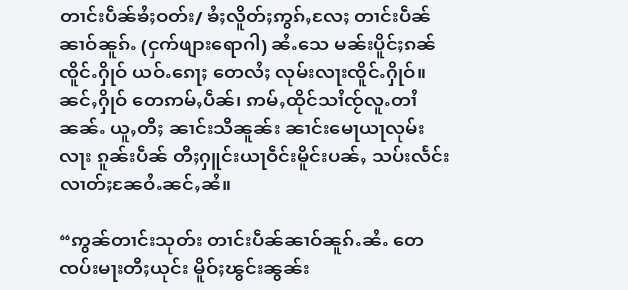တၢင်းပဵၼ်ၶႆႈဝတ်း/ ၶႆႈလိူတ်ႈဢွၵ်ႇလႄႈ တၢင်းပဵၼ်ၼၢဝ်ၼူၵ်ႉ (ငှက်ဖျားရောဂါ) ၼႆႉသေ မၼ်းပိူင်ႈၵၼ် ၸိူင်ႉႁိုဝ် ယဝ်ႉၵေႃႈ တေလႆႈ လုမ်းလႃးၸိူင်ႉႁိုဝ်။ ၼင်ႇႁိုဝ် တေဢမ်ႇပဵၼ်၊ ဢမ်ႇထိုင်သၢႆၸႂ်လူႉတၢႆၼၼ်ႉ ယူႇတီႈ ၼၢင်းသီၼူၼ်း ၼၢင်းမေႃယႃလုမ်းလႃး ၵူၼ်းပဵၼ် တီႈႁူင်းယႃဝဵင်းမိူင်းပၼ်ႇ သပ်းလႅင်းလၢတ်ႈၼႄဝႆႉၼင်ႇၼႆ။

“ဢွၼ်တၢင်းသုတ်း တၢင်းပဵၼ်ၼၢဝ်ၼူၵ်ႉၼႆႉ တေၸပ်းမႃးတီႈယုင်း မိူဝ်ႈၽွင်းၼွၼ်း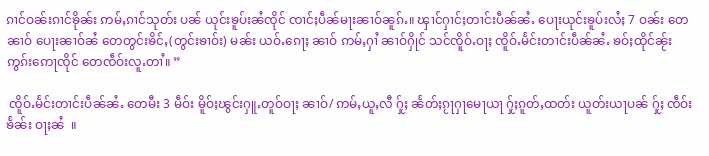ၵၢင်ဝၼ်းၵၢင်ၶိုၼ်း ဢမ်ႇၵၢင်သုတ်း ပၼ် ယုင်းၶူပ်းၼႆၸိုင် ၸၢင်ႈပဵၼ်မႃးၼၢဝ်ၼူၵ်ႉ။ ၾၢင်ႁၢင်ႈတၢင်းပဵၼ်ၼႆႉ ပေႃးယုင်းၶူပ်းလႆႈ 7 ဝၼ်း တေၼၢဝ် ပေႃးၼၢဝ်ၼႆ တေတွင်းၶိင်ႇ(တွင်းၶၢဝ်း) မၼ်း ယဝ်ႉၵေႃႈ ၼၢဝ် ဢမ်ႇႁၢႆ ၼၢဝ်ႁိုင် သင်ၸိူဝ်ႉဝႃႈ ၸိူဝ်ႉမႅင်းတၢင်းပဵၼ်ၼႆႉ ၶဝ်ႈထိုင်ၼႂ်းဢွၵ်းဢေႃၸိုင် တေၸဵဝ်းလူႉတၢႆ။ ”

 ၸိူဝ်ႉမႅင်းတၢင်းပဵၼ်ၼႆႉ တေမီး 3 မဵဝ်း မိူဝ်ႈၽွင်းႁူႉတူဝ်ဝႃႈ ၼၢဝ်/ ဢမ်ႇယူႇလီ ႁႂ်ႈ ၼႅတ်ႈၵႂႃႁႃမေႃယႃ ႁႂ်ႈၵူတ်ႇထတ်း ယူတ်းယႃပၼ် ႁႂ်ႈ ၸဵဝ်းၶႅၼ်း ဝႃႈၼႆ  ။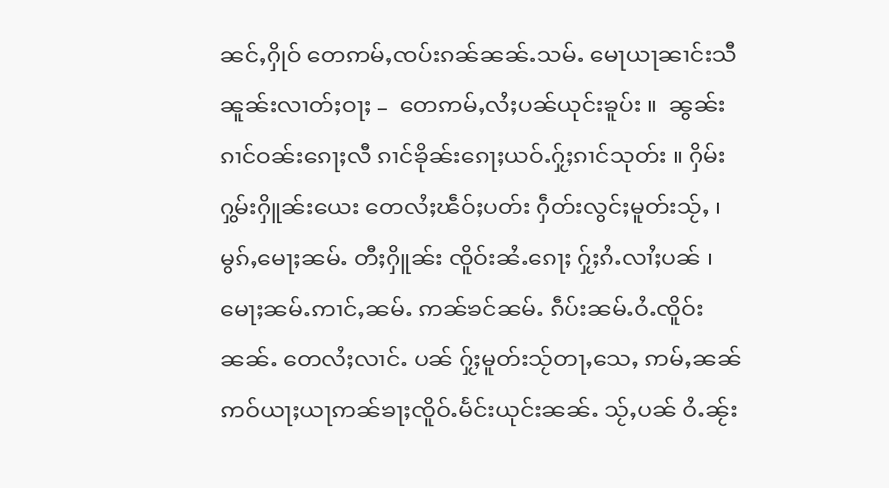ၼင်ႇႁိုဝ် တေဢမ်ႇၸပ်းၵၼ်ၼၼ်ႉသမ်ႉ မေႃယႃၼၢင်းသီၼူၼ်းလၢတ်ႈဝႃႈ –  တေဢမ်ႇလႆႈပၼ်ယုင်းၶူပ်း ။  ၼွၼ်းၵၢင်ဝၼ်းၵေႃႈလီ ၵၢင်ၶိုၼ်းၵေႃႈယဝ်ႉႁႂ်ႈၵၢင်သုတ်း ။ ႁိမ်းႁွမ်းႁိူၼ်းယေး တေလႆႈၽဵဝ်ႈပတ်း ႁဵတ်းလွင်ႈမူတ်းသႂ်ႇ ၊ မွၵ်ႇမေႃႈၼမ်ႉ တီႈႁိူၼ်း ၸိူဝ်းၼႆႉၵေႃႈ ႁႂ်ႈၵႆႉလၢႆႈပၼ် ၊ မေႃႈၼမ်ႉဢၢင်ႇၼမ်ႉ ဢၼ်ၶင်ၼမ်ႉ ၵဵပ်းၼမ်ႉဝႆႉၸိူဝ်းၼၼ်ႉ တေလႆႈလၢင်ႉ ပၼ် ႁႂ်ႈမူတ်းသႂ်တႃႇသေႇ ဢမ်ႇၼၼ် ဢဝ်ယႃႈယႃဢၼ်ၶႃႈၸိူဝ်ႉမႅင်းယုင်းၼၼ်ႉ သႂ်ႇပၼ် ဝႆႉၼႂ်း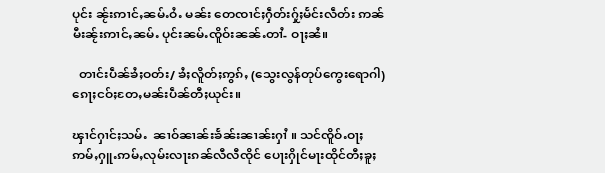ပုင်း ၼႂ်းဢၢင်ႇၼမ်ႉဝႆႉ မၼ်း တေၸၢင်ႈႁဵတ်းႁႂ်ႈမႅင်းလဵတ်း ဢၼ်မီးၼႂ်းဢၢင်ႇၼမ်ႉ ပုင်းၼမ်ႉၸိူဝ်းၼၼ်ႉတၢႆ- ဝႃႈၼႆ။

  တၢင်းပဵၼ်ၶႆႈဝတ်း/ ၶႆႈလိူတ်ႈဢွၵ်ႇ (သွေးလွန်တုပ်ကွေးရောဂါ) ၵေႃႈငဝ်ႈတႄႇမၼ်းပဵၼ်တီႈယုင်း။

ၾၢင်ႁၢင်ႈသမ်ႉ  ၼၢဝ်ၼၢၼ်းၶႅၼ်းၼၢၼ်းႁၢႆ ။ သင်ၸိူဝ်ႉဝႃႈ ဢမ်ႇႁူႉဢမ်ႇလုမ်းလႃးၵၼ်လီလီၸိုင် ပေႃးႁိုင်မႃးထိုင်တီႈၶူႈ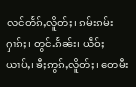လင်တႅၵ်ႇလိူတ်ႈ၊ ၵမ်းၵမ်းႁၢၵ်ႈ၊ တွင်ႉၵႅၼ်း၊ ယဵဝ်ႈယၢပ်ႇ၊ ၶီႈဢွၵ်ႇလိူတ်ႈ၊ တေမီး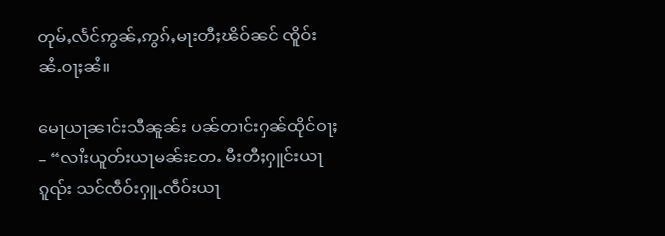တုမ်ႇလႅင်ဢွၼ်ႇဢွၵ်ႇမႃးတီႈၽိဝ်ၼင် ၸိူဝ်းၼႆႉဝႃႈၼႆ။

မေႃယႃၼၢင်းသီၼူၼ်း ပၼ်တၢင်းႁၼ်ထိုင်ဝႃႈ – “လၢႆးယူတ်းယႃမၼ်းတႄႉ မီးတီႈႁူင်းယႃၵူၺ်း သင်ၸဵဝ်းႁူႉၸဵဝ်းယႃ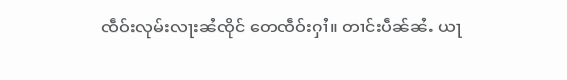ၸဵဝ်းလုမ်းလႃးၼႆၸိုင် တေၸဵဝ်းႁၢႆ။ တၢင်းပဵၼ်ၼႆႉ ယႃ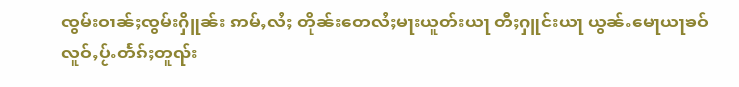ၸွမ်းဝၢၼ်ႈၸွမ်းႁိူၼ်း ဢမ်ႇလႆႈ တိုၼ်းတေလႆႈမႃးယူတ်းယႃ တီႈႁူင်းယႃ ယွၼ်ႉမေႃယႃၶဝ် လူဝ်ႇပႂ်ႉတႅၵ်ႈတူၺ်း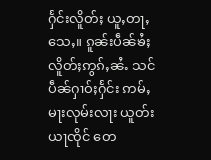ႁႅင်းလိူတ်ႈ ယူႇတႃႇသေႇ။ ၵူၼ်းပဵၼ်ၶႆႈလိူတ်ႈဢွၵ်ႇၼႆႉ သင်ပဵၼ်ႁၢဝ်ႈႁႅင်း ဢမ်ႇမႃးလုမ်းလႃး ယူတ်းယႃၸိုင် တေ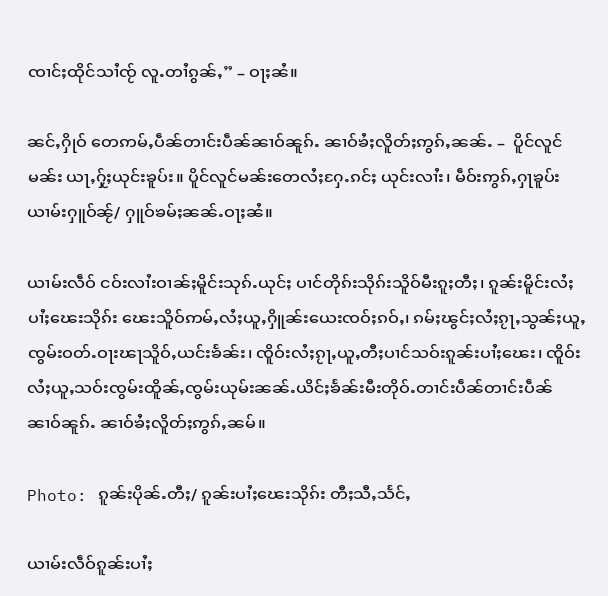ၸၢင်ႈထိုင်သၢႆၸႂ် လူႉတၢႆၵွၼ်ႇ” – ဝႃႈၼႆ။

ၼင်ႇႁိုဝ် တေဢမ်ႇပဵၼ်တၢင်းပဵၼ်ၼၢဝ်ၼူၵ်ႉ ၼၢဝ်ၶႆႈလိူတ်ႈဢွၵ်ႇၼၼ်ႉ –  ပိူင်လူင်မၼ်း ယႃႇႁႂ်ႈယုင်းၶူပ်း။ ပိူင်လူင်မၼ်းတေလႆႈႁႄႉၵင်ႈ ယုင်းလၢႆး၊ မဵဝ်းဢွၵ်ႇႁႃၶူပ်း ယၢမ်းႁူဝ်ၼႂ်/ ႁူဝ်ၶမ်ႈၼၼ်ႉဝႃႈၼႆ။

ယၢမ်းလဵဝ် ငဝ်းလၢႆးဝၢၼ်ႈမိူင်းသုၵ်ႉယုင်ႈ ပၢင်တိုၵ်းသိုၵ်းသိူဝ်မီးၵူႈတီႈ၊ ၵူၼ်းမိူင်းလႆႈပၢႆႈၽေးသိုၵ်း ၽေးသိူဝ်ဢမ်ႇလႆႈယူႇႁိူၼ်းယေးၸဝ်ႈၵဝ်ႇ၊ ၵမ်ႈၽွင်ႈလႆႈၵႂႃႇသွၼ်ႈယူႇၸွမ်းဝတ်ႉဝႃးၽႃသိူဝ်ႇယင်းၶႅၼ်း၊ ၸိူဝ်းလႆႈၵႂႃႇယူႇတီႈပၢင်သဝ်းၵူၼ်းပၢႆႈၽေး၊ ၸိူဝ်းလႆႈယူႇသဝ်းၸွမ်းထိူၼ်ႇၸွမ်းယုမ်းၼၼ်ႉယိင်ႈၶႅၼ်းမီးတိုဝ်ႉတၢင်းပဵၼ်တၢင်းပဵၼ်ၼၢဝ်ၼူၵ်ႉ ၼၢဝ်ၶႆႈလိူတ်ႈဢွၵ်ႇၼမ်။

Photo: ၵူၼ်းပိုၼ်ႉတီႈ/ ၵူၼ်းပၢႆႈၽေးသိုၵ်း တီႈသီႇသႅင်ႇ

ယၢမ်းလဵဝ်ၵူၼ်းပၢႆႈ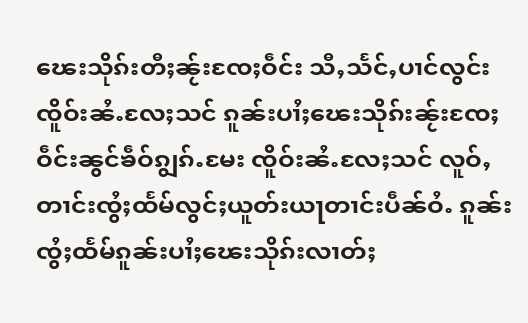ၽေးသိုၵ်းတီႈၼႂ်းၸႄႈဝဵင်း သီႇသႅင်ႇပၢင်လွင်းၸိူဝ်းၼႆႉလႄႈသင် ၵူၼ်းပၢႆႈၽေးသိုၵ်းၼႂ်းၸႄႈဝဵင်းၼွင်ၶဵဝ်ၵျွၵ်ႉမႄး ၸိူဝ်းၼႆႉလႄႈသင် လူဝ်ႇတၢင်းၸွႆႈထႅမ်လွင်ႈယူတ်းယႃတၢင်းပဵၼ်ဝႆႉ ၵူၼ်းၸွႆႈထႅမ်ၵူၼ်းပၢႆႈၽေးသိုၵ်းလၢတ်ႈ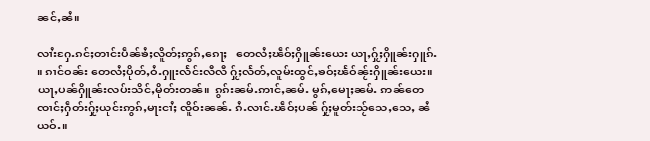ၼင်ႇၼႆ။

လၢႆးႁႄႉၵင်ႈတၢင်းပဵၼ်ၶႆႈလိူတ်ႈဢွၵ်ႇၵေႃႈ   တေလႆႈၽဵဝ်ႈႁိူၼ်းယေး ယႃႇႁႂ်ႈႁိူၼ်းႁူၵ်ႉ ။ ၵၢင်ဝၼ်း တေလႆႈပိုတ်ႇဝႆႉႁူးလႅင်းလီလီ ႁႂ်ႈလႅတ်ႇလူမ်းထွင်ႇၶဝ်ႈၽႅဝ်ၼႂ်းႁိူၼ်းယေး။  ယႃႇပၼ်ႁိူၼ်းလပ်းသိင်ႇမိုတ်းတၼ်။  ၵွၵ်းၼမ်ႉဢၢင်ႇၼမ်ႉ မွၵ်ႇမေႃႈၼမ်ႉ ဢၼ်တေၸၢင်ႈႁဵတ်းႁႂ်ႈယုင်းဢွၵ်ႇမႃးငၢႆႈ ၸိူဝ်းၼၼ်ႉ ၵႆႉလၢင်ႉၽဵဝ်ႈပၼ် ႁႂ်ႈမူတ်းသႂ်သေႇသေႇ ၼႆယဝ်ႉ။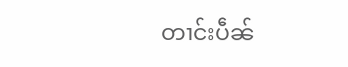တၢင်းပဵၼ်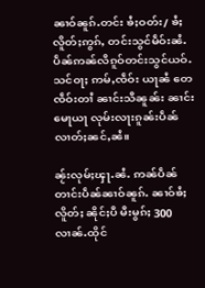ၼၢဝ်ၼူၵ်ႉတင်း ၶႆႈဝတ်း/ ၶႆႈလိူတ်ႈဢွၵ်ႇ တင်းသွင်မဵဝ်းၼႆႉ ပဵၼ်ဢၼ်လီၵူဝ်တင်းသွင်ယဝ်ႉ သင်ဝႃႈ ဢမ်ႇၸဵဝ်း ယႃၼႆ တေၸဵဝ်းတၢႆ ၼၢင်းသီၼူၼ်း ၼၢင်းမေႃယႃ လုမ်းလႃးၵူၼ်းပဵၼ်လၢတ်ႈၼင်ႇၼႆ။

ၼႂ်းလုမ်ႈၾႃႉၼႆႉ ဢၼ်ပဵၼ်တၢင်းပဵၼ်ၼၢဝ်ၼူၵ်ႉ ၼၢဝ်ၶႆႈလိူတ်ႈ ၼိုင်ႈပီ မီးမွၵ်ႈ 300 လၢၼ်ႉထိုင်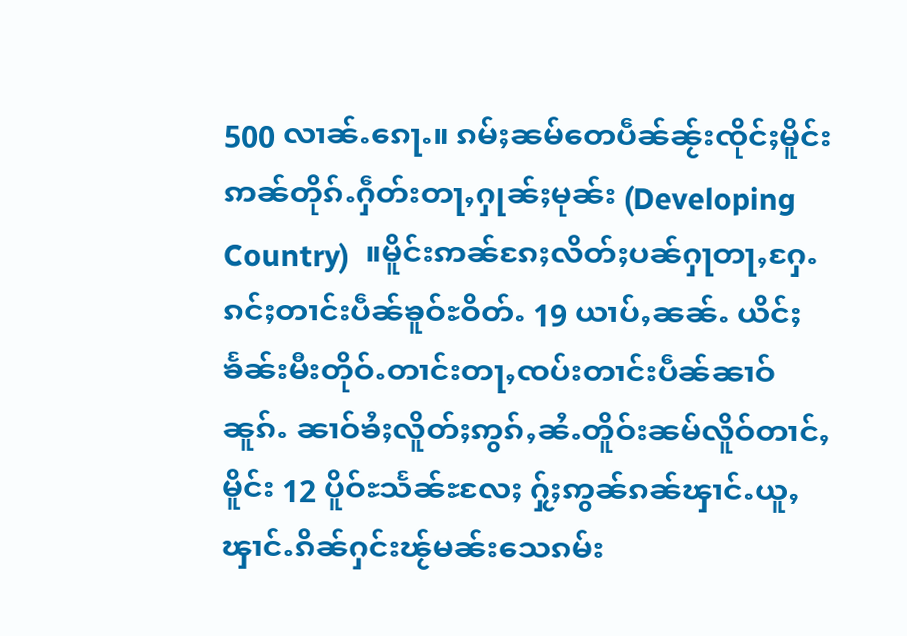500 လၢၼ်ႉၵေႃႉ။ ၵမ်ႈၼမ်တေပဵၼ်ၼႂ်းၸိုင်ႈမိူင်းဢၼ်တိုၵ်ႉႁဵတ်းတႃႇႁုၼ်ႈမုၼ်း (Developing Country)  ။မိူင်းဢၼ်ၵႄႈလိတ်ႈပၼ်ႁႃတႃႇႁႄႉၵင်ႈတၢင်းပဵၼ်ၶူဝ်ႊဝိတ်ႉ 19 ယၢပ်ႇၼၼ်ႉ ယိင်ႈၶႅၼ်းမီးတိုဝ်ႉတၢင်းတႃႇၸပ်းတၢင်းပဵၼ်ၼၢဝ်ၼူၵ်ႉ ၼၢဝ်ၶႆႈလိူတ်ႈဢွၵ်ႇၼႆႉတိူဝ်းၼမ်လိူဝ်တၢင်ႇမိူင်း 12 ပိူဝ်ႊသႅၼ်ႊလႄႈ ႁႂ်ႈဢွၼ်ၵၼ်ၾၢင်ႉယူႇၾၢင်ႉၵိၼ်ႁင်းၽႂ်မၼ်းသေၵမ်း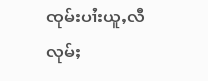ၸုမ်းပၢႆးယူႇလီလုမ်ႈ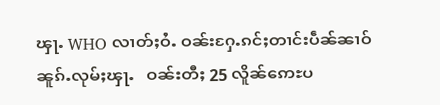ၾႃႉ WHO လၢတ်ႈဝႆႉ ဝၼ်းႁႄႉၵင်ႈတၢင်းပဵၼ်ၼၢဝ်ၼူၵ်ႉလုမ်ႈၾႃႉ   ဝၼ်းတီႈ 25 လိူၼ်ဢေႊပ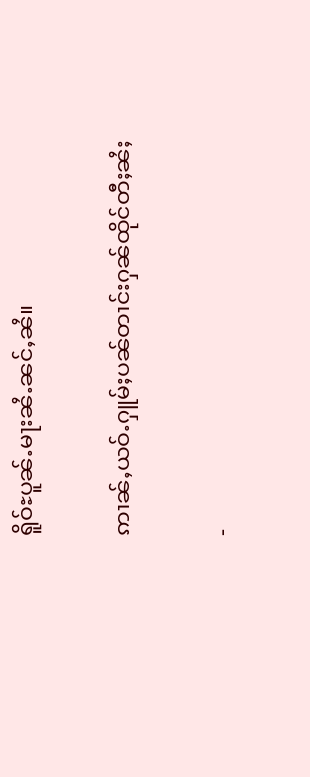ရိူဝ်ႊပူၼ်ႉမႃးၼႆႉၼင်ႇၼႆ။

ဢၢၼ်ႇယဝ်ႉႁူမ်ႈပၼ်တၢင်းႁၼ်ထိုင်တီႈၼႆႈ

-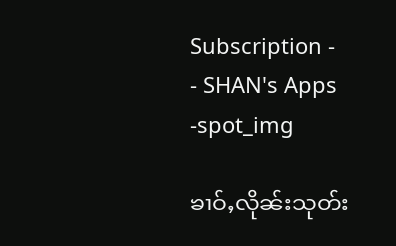Subscription -
- SHAN's Apps -spot_img

ၶၢဝ်ႇလိုၼ်းသုတ်း